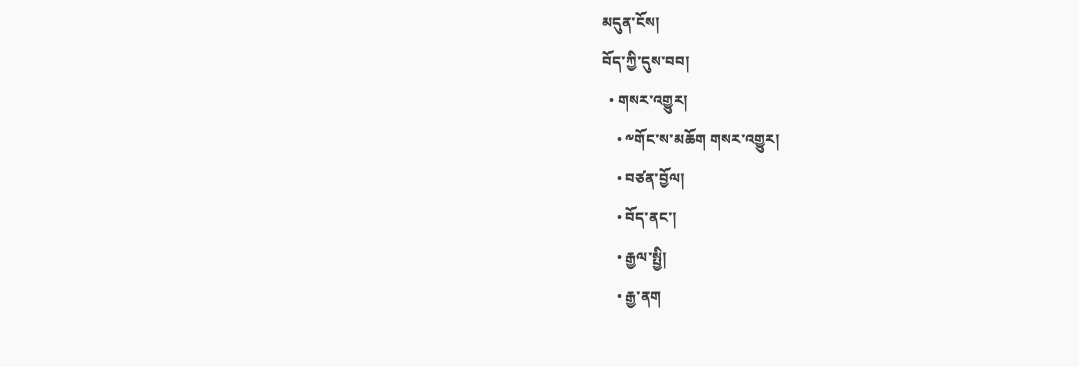མདུན་ངོས།
བོད་ཀྱི་དུས་བབ།
  • གསར་འགྱུར།
    • ༸གོང་ས་མཆོག གསར་འགྱུར།
    • བཙན་བྱོལ།
    • བོད་ནང་།
    • རྒྱལ་སྤྱི།
    • རྒྱ་ནག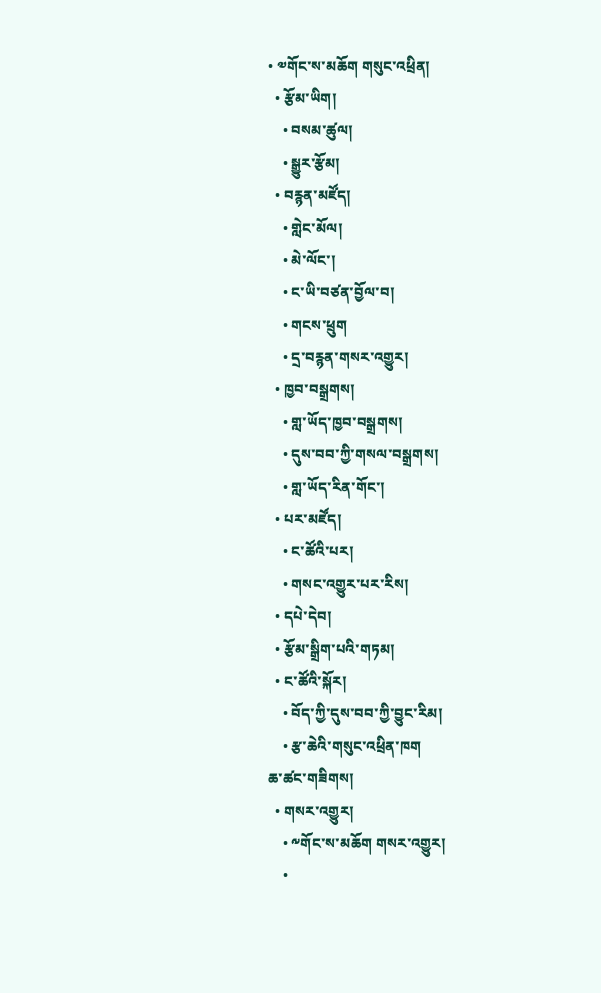• ༧གོང་ས་མཆོག གསུང་འཕྲིན།
  • རྩོམ་ཡིག།
    • བསམ་ཚུལ།
    • སྒྱུར་རྩོམ།
  • བརྙན་མཛོད།
    • གླེང་མོལ།
    • མེ་ལོང་།
    • ང་ཡི་བཙན་བྱོལ་བ།
    • གངས་ཕྲུག
    • དྲ་བརྙན་གསར་འགྱུར།
  • ཁྱབ་བསྒྲགས།
    • གླ་ཡོད་ཁྱབ་བསྒྲགས།
    • དུས་བབ་ཀྱི་གསལ་བསྒྲགས།
    • གླ་ཡོད་རིན་གོང་།
  • པར་མཛོད།
    • ང་ཚོའི་པར།
    • གསང་འགྱུར་པར་རིས།
  • དཔེ་དེབ།
  • རྩོམ་སྒྲིག་པའི་གཏམ།
  • ང་ཚོའི་སྐོར།
    • བོད་ཀྱི་དུས་བབ་ཀྱི་བྱུང་རིམ།
    • རྩ་ཆེའི་གསུང་འཕྲིན་ཁག
ཆ་ཚང་གཟིགས།
  • གསར་འགྱུར།
    • ༸གོང་ས་མཆོག གསར་འགྱུར།
    •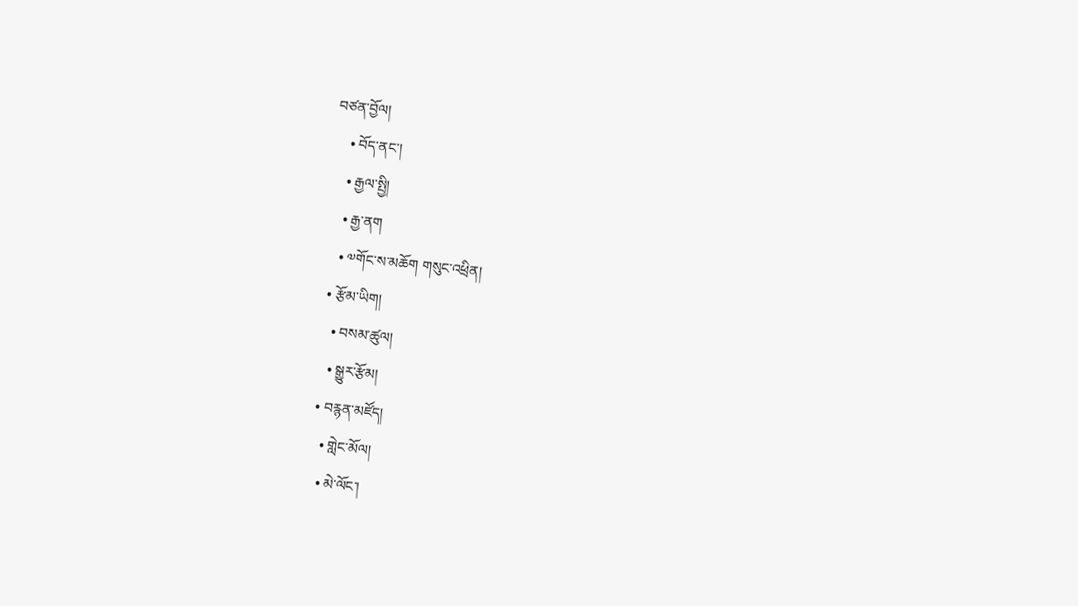བཙན་བྱོལ།
    • བོད་ནང་།
    • རྒྱལ་སྤྱི།
    • རྒྱ་ནག
    • ༧གོང་ས་མཆོག གསུང་འཕྲིན།
  • རྩོམ་ཡིག།
    • བསམ་ཚུལ།
    • སྒྱུར་རྩོམ།
  • བརྙན་མཛོད།
    • གླེང་མོལ།
    • མེ་ལོང་།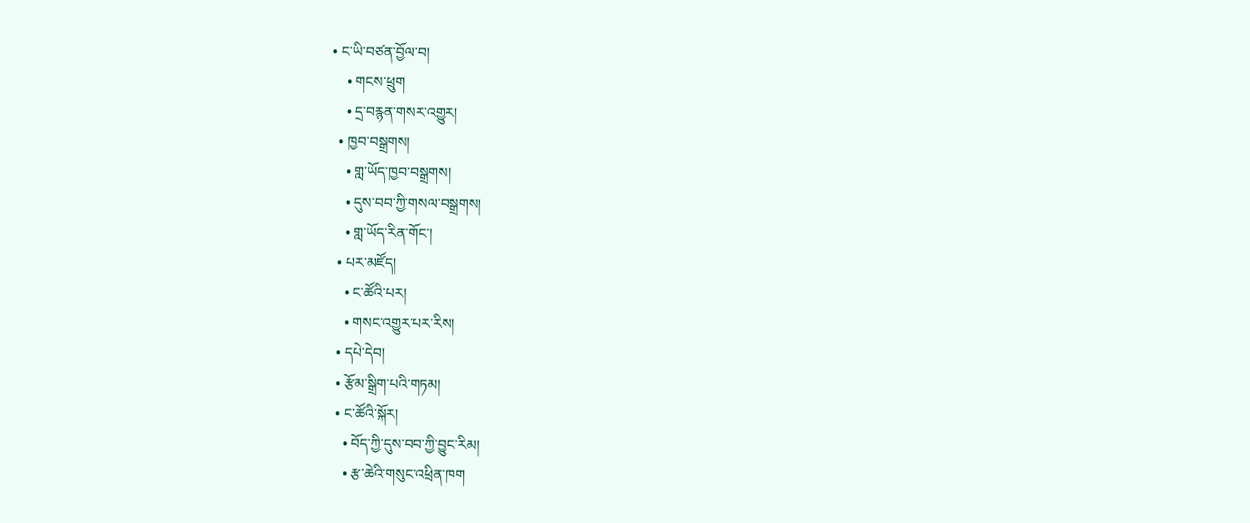• ང་ཡི་བཙན་བྱོལ་བ།
    • གངས་ཕྲུག
    • དྲ་བརྙན་གསར་འགྱུར།
  • ཁྱབ་བསྒྲགས།
    • གླ་ཡོད་ཁྱབ་བསྒྲགས།
    • དུས་བབ་ཀྱི་གསལ་བསྒྲགས།
    • གླ་ཡོད་རིན་གོང་།
  • པར་མཛོད།
    • ང་ཚོའི་པར།
    • གསང་འགྱུར་པར་རིས།
  • དཔེ་དེབ།
  • རྩོམ་སྒྲིག་པའི་གཏམ།
  • ང་ཚོའི་སྐོར།
    • བོད་ཀྱི་དུས་བབ་ཀྱི་བྱུང་རིམ།
    • རྩ་ཆེའི་གསུང་འཕྲིན་ཁག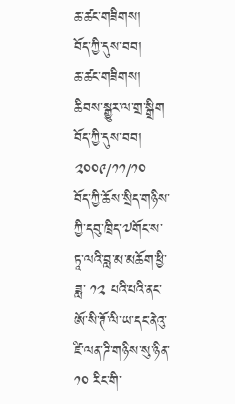ཆ་ཚང་གཟིགས།
བོད་ཀྱི་དུས་བབ།
ཆ་ཚང་གཟིགས།
ཆིབས་སྒྱུར་ལ་གྲ་སྒྲིག
བོད་ཀྱི་དུས་བབ།
༢༠༠༩/༡༡/༡༠
བོད་ཀྱི་ཆོས་སྲིད་གཉིས་ཀྱི་དབུ་ཁྲིད་༧གོང་ས་ཏཱ་ལའི་བླ་མ་མཆོག་ཕྱི་ཟླ་ ༡༢ པའི་པའི་ནང་ཨོ་སི་ཊོ་ལི་ཡ་དང་ནེའུ་ཛི་ལན་ཌི་གཉིས་སུ་ཉིན་ ༡༠ རིང་གི་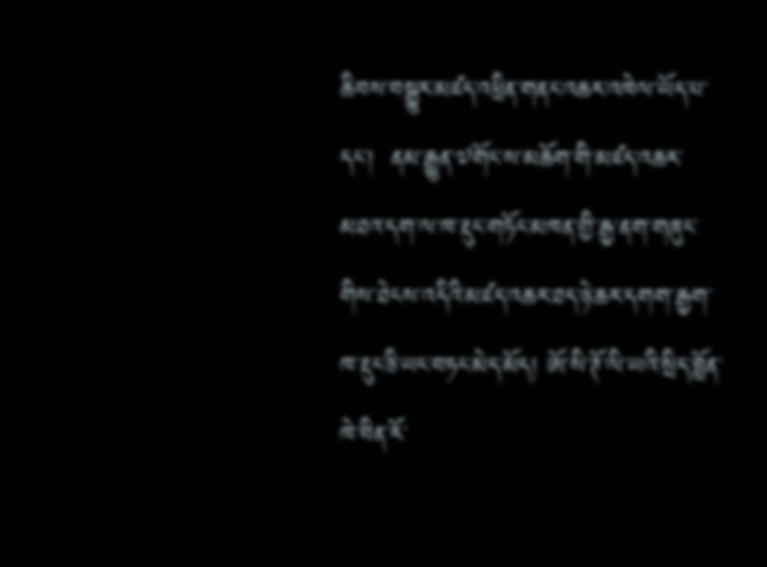ཆིབས་བསྒྱུར་མཛད་འཕྲིན་གནང་འཆར་འཁེལ་ཡོད་པ་དང་།  ནམ་རྒྱུན་༧གོང་ས་མཆོག་གི་མཛད་འཆར་མཐའ་དག་ལ་ཁ་རྡུང་གཏོང་མཁན་གྱི་རྒྱ་ནག་གཞུང་གིས་ཐེངས་འདིའི་མཛད་འཆར་ཐད་ཉེ་ཆར་དགག་རྒྱག་ཁ་རྡུང་ཅི་ཡང་བཏང་མེད་མོད། ཨོ་སི་ཊོ་ལི་ཡའི་སྲིད་བློན་ཁེ་བིན་རོ་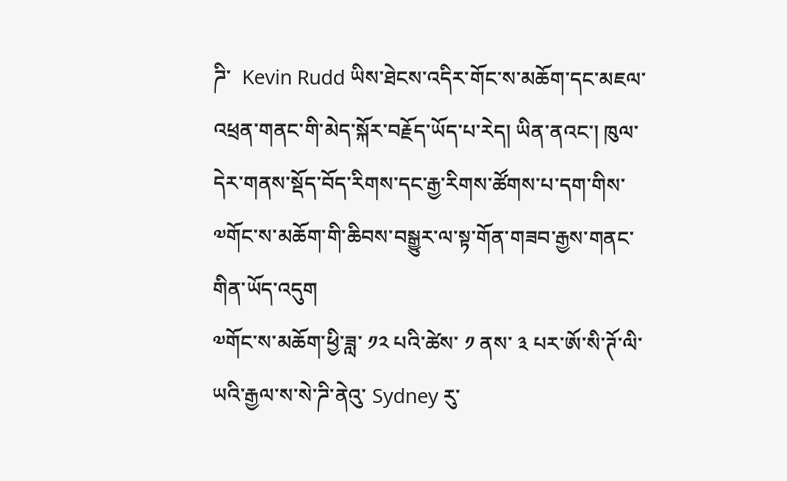ཌི་  Kevin Rudd ཡིས་ཐེངས་འདིར་གོང་ས་མཆོག་དང་མཇལ་འཕྲན་གནང་གི་མེད་སྐོར་བརྗོད་ཡོད་པ་རེད། ཡིན་ནའང་། ཁུལ་དེར་གནས་སྡོད་བོད་རིགས་དང་རྒྱ་རིགས་ཚོགས་པ་དག་གིས་༧གོང་ས་མཆོག་གི་ཆིབས་བསྒྱུར་ལ་སྟ་གོན་གཟབ་རྒྱས་གནང་གིན་ཡོད་འདུག
༧གོང་ས་མཆོག་ཕྱི་ཟླ་ ༡༢ པའི་ཚེས་ ༡ ནས་ ༣ པར་ཨོ་སི་ཊོ་ལི་ཡའི་རྒྱལ་ས་སེ་ཌི་ནེའུ་ Sydney རུ་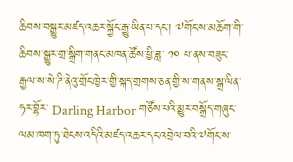ཆིབས་བསྒྱུར་མཛད་འཆར་སྐྱོང་རྒྱུ་ཡིན་པ་དང་། ༧གོང་ས་མཆོག་གི་ཆིབས་སྒྱུར་གྲ་སྒྲིག་གནང་མཁན་ཚོས་ཕྱི་ཟླ་ ༡༠ པ་ནས་བཟུང་རྒྱལ་ས་སེ་ཌི་ནེའུ་གྲོང་ཁྱེར་གྱི་སྐད་གྲགས་ཅན་གྱི་ས་གནས་སྒྲ་ལིན་ཧར་བྷོར་ Darling Harbor གཙོས་པའི་མྱུར་བསྒྲོད་གཞུང་ལམ་ཁག་ཏུ་ཐེངས་འདིའི་མཛད་འཆར་དང་འབྲེལ་བའི་༧གོང་ས་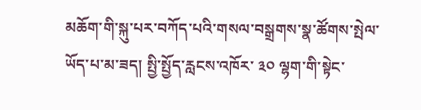མཆོག་གི་སྐུ་པར་བཀོད་པའི་གསལ་བསྒྲགས་སྣ་ཚོགས་སྤེལ་ཡོད་པ་མ་ཟད། སྤྱི་སྤྱོད་རླངས་འཁོར་ ༣༠ ལྷག་གི་སྟེང་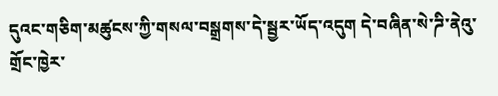དུའང་གཅིག་མཚུངས་ཀྱི་གསལ་བསྒྲགས་དེ་སྦྱར་ཡོད་འདུག དེ་བཞིན་སེ་ཌི་ནེའུ་གྲོང་ཁྱེར་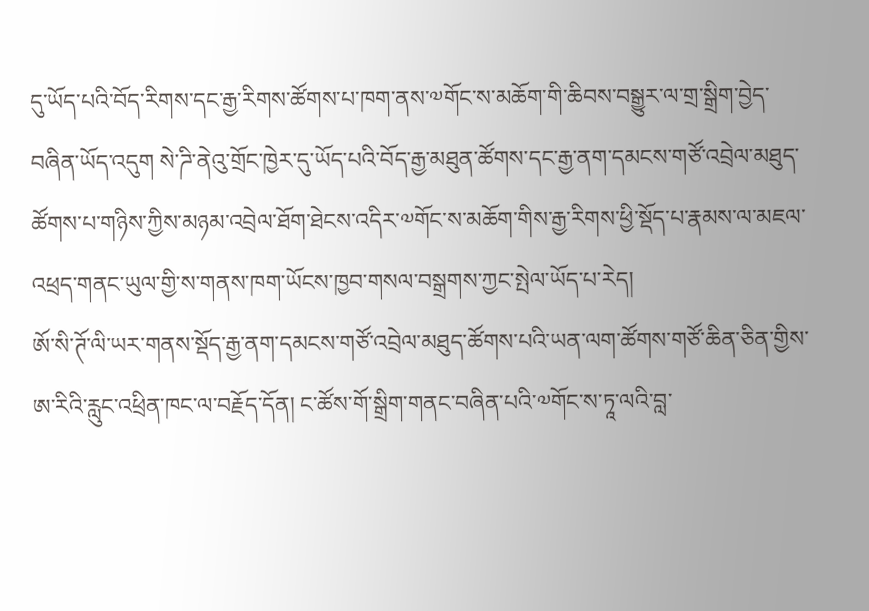དུ་ཡོད་པའི་བོད་རིགས་དང་རྒྱ་རིགས་ཚོགས་པ་ཁག་ནས་༧གོང་ས་མཆོག་གི་ཆིབས་བསྒྱུར་ལ་གྲ་སྒྲིག་བྱེད་བཞིན་ཡོད་འདུག སེ་ཌི་ནེའུ་གྲོང་ཁྱེར་དུ་ཡོད་པའི་བོད་རྒྱ་མཐུན་ཚོགས་དང་རྒྱ་ནག་དམངས་གཙོ་འབྲེལ་མཐུད་ཚོགས་པ་གཉིས་ཀྱིས་མཉམ་འབྲེལ་ཐོག་ཐེངས་འདིར་༧གོང་ས་མཆོག་གིས་རྒྱ་རིགས་ཕྱི་སྡོད་པ་རྣམས་ལ་མཇལ་འཕྲད་གནང་ཡུལ་གྱི་ས་གནས་ཁག་ཡོངས་ཁྱབ་གསལ་བསྒྲགས་ཀྱང་སྤེལ་ཡོད་པ་རེད།
ཨོ་སི་ཊོ་ལི་ཡར་གནས་སྡོད་རྒྱ་ནག་དམངས་གཙོ་འབྲེལ་མཐུད་ཚོགས་པའི་ཡན་ལག་ཚོགས་གཙོ་ཆིན་ཅིན་གྱིས་ཨ་རིའི་རླུང་འཕྲིན་ཁང་ལ་བརྗོད་དོན། ང་ཚོས་གོ་སྒྲིག་གནང་བཞིན་པའི་༧གོང་ས་ཏཱ་ལའི་བླ་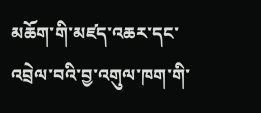མཆོག་གི་མཛད་འཆར་དང་འབྲེལ་བའི་བྱ་འགུལ་ཁག་གི་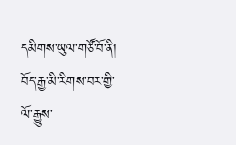དམིགས་ཡུལ་གཙོ་བོ་ནི། བོད་རྒྱ་མི་རིགས་བར་གྱི་ལོ་རྒྱུས་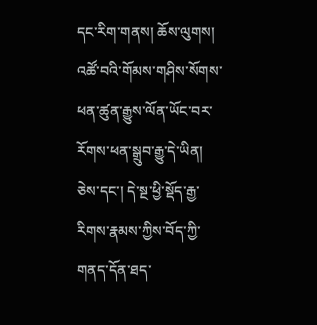དང་རིག་གནས། ཆོས་ལུགས། འཚོ་བའི་གོམས་གཤིས་སོགས་ཕན་ཚུན་རྒྱུས་ལོན་ཡོང་བར་རོགས་ཕན་སྒྲུབ་རྒྱུ་དེ་ཡིན། ཅེས་དང་། དེ་སྔ་ཕྱི་སྡོད་རྒྱ་རིགས་རྣམས་ཀྱིས་བོད་ཀྱི་གནད་དོན་ཐད་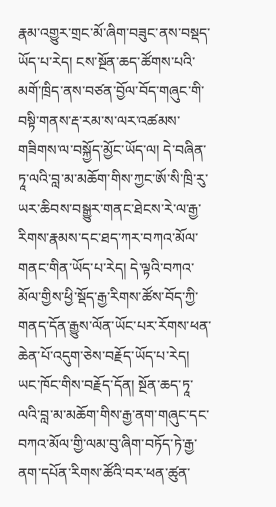རྣམ་འགྱུར་གྲང་མོ་ཞིག་བཟུང་ནས་བསྡད་ཡོད་པ་རེད། ངས་སྔོན་ཆད་ཚོགས་པའི་མགོ་ཁྲིད་ནས་བཙན་བྱོལ་བོད་གཞུང་གི་བསྟི་གནས་རྡ་རམ་ས་ལར་འཚམས་གཟིགས་ལ་བསྐྱོད་མྱོང་ཡོད་ལ། དེ་བཞིན་ཏཱ་ལའི་བླ་མ་མཆོག་གིས་ཀྱང་ཨོ་སི་ཁྲི་རུ་ཡར་ཆིབས་བསྒྱུར་གནང་ཐེངས་རེ་ལ་རྒྱ་རིགས་རྣམས་དང་ཐད་ཀར་བཀའ་མོལ་གནང་གིན་ཡོད་པ་རེད། དེ་ལྟའི་བཀའ་མོལ་གྱིས་ཕྱི་སྡོད་རྒྱ་རིགས་ཚོས་བོད་ཀྱི་གནད་དོན་རྒྱུས་ལོན་ཡོང་པར་རོགས་ཕན་ཆེན་པོ་འདུག་ཅེས་བརྗོད་ཡོད་པ་རེད།
ཡང་ཁོང་གིས་བརྗོད་དོན། སྔོན་ཆད་ཏཱ་ལའི་བླ་མ་མཆོག་གིས་རྒྱ་ནག་གཞུང་དང་བཀའ་མོལ་གྱི་ལམ་བུ་ཞིག་བཏོད་ཏེ་རྒྱ་ནག་དཔོན་རིགས་ཚོའི་བར་ཕན་ཚུན་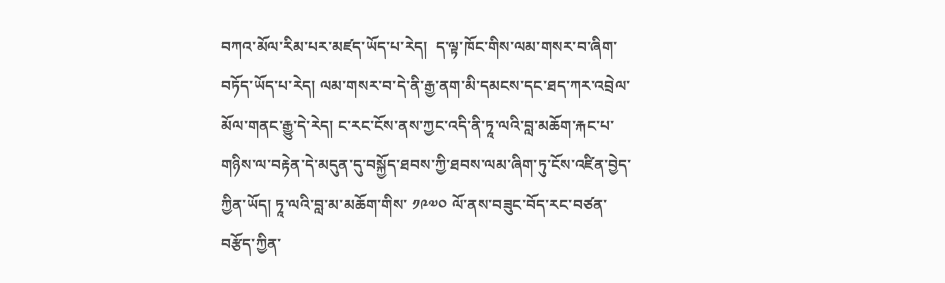བཀའ་མོལ་རིམ་པར་མཛད་ཡོད་པ་རེད།  ད་ལྟ་ཁོང་གིས་ལམ་གསར་བ་ཞིག་བཏོད་ཡོད་པ་རེད། ལམ་གསར་བ་དེ་ནི་རྒྱ་ནག་མི་དམངས་དང་ཐད་ཀར་འབྲེལ་མོལ་གནང་རྒྱུ་དེ་རེད། ང་རང་ངོས་ནས་ཀྱང་འདི་ནི་ཏཱ་ལའི་བླ་མཆོག་རྐང་པ་གཉིས་ལ་བརྟེན་དེ་མདུན་དུ་བསྐྱོད་ཐབས་ཀྱི་ཐབས་ལམ་ཞིག་ཏུ་ངོས་འཛིན་བྱེད་ཀྱིན་ཡོད། ཏཱ་ལའི་བླ་མ་མཆོག་གིས་ ༡༩༧༠ ལོ་ནས་བཟུང་བོད་རང་བཙན་བརྩོད་ཀྱིན་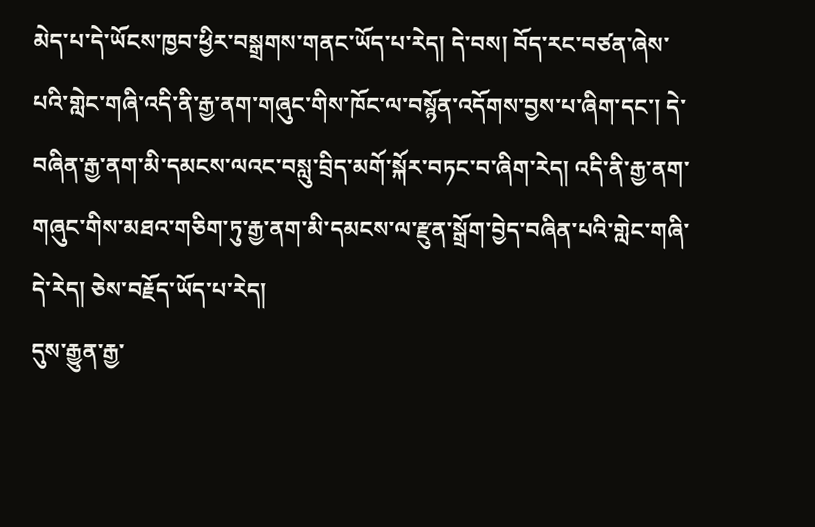མེད་པ་དེ་ཡོངས་ཁྱབ་ཕྱིར་བསྒྲགས་གནང་ཡོད་པ་རེད། དེ་བས། བོད་རང་བཙན་ཞེས་པའི་གླེང་གཞི་འདི་ནི་རྒྱ་ནག་གཞུང་གིས་ཁོང་ལ་བསྙོན་འདོགས་བྱས་པ་ཞིག་དང་། དེ་བཞིན་རྒྱ་ནག་མི་དམངས་ལའང་བསླུ་བྲིད་མགོ་སྐོར་བཏང་བ་ཞིག་རེད། འདི་ནི་རྒྱ་ནག་གཞུང་གིས་མཐའ་གཅིག་ཏུ་རྒྱ་ནག་མི་དམངས་ལ་རྫུན་སྒྲོག་བྱེད་བཞིན་པའི་གླེང་གཞི་དེ་རེད། ཅེས་བརྗོད་ཡོད་པ་རེད།
དུས་རྒྱུན་རྒྱ་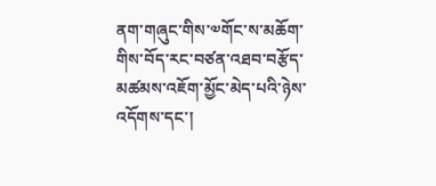ནག་གཞུང་གིས་༧གོང་ས་མཆོག་གིས་བོད་རང་བཙན་འཐབ་བརྩོད་མཚམས་འཇོག་མྱོང་མེད་པའི་ཉེས་འདོགས་དང་།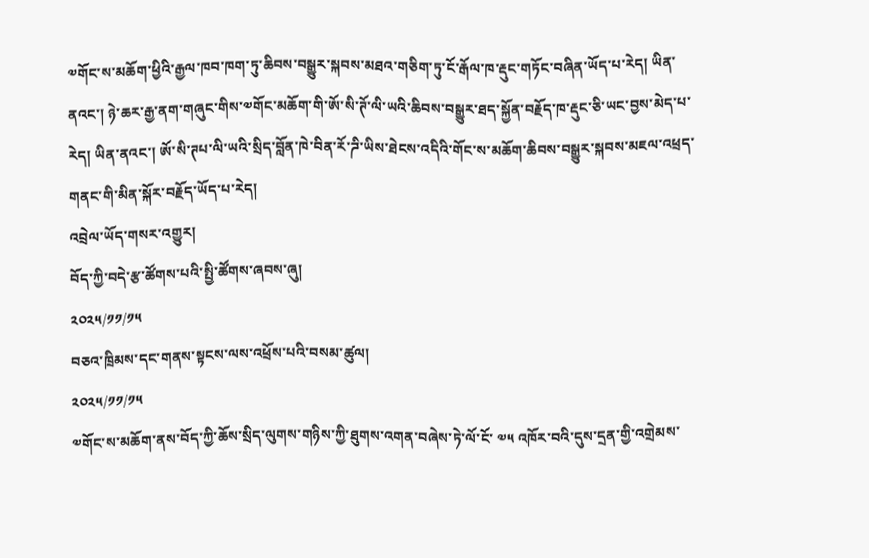༧གོང་ས་མཆོག་ཕྱིའི་རྒྱལ་ཁབ་ཁག་ཏུ་ཆིབས་བསྒྱུར་སྐབས་མཐའ་གཅིག་ཏུ་ངོ་རྒོལ་ཁ་རྡུང་གཏོང་བཞིན་ཡོད་པ་རེད། ཡིན་ནའང་། ཉེ་ཆར་རྒྱ་ནག་གཞུང་གིས་༧གོང་མཆོག་གི་ཨོ་སི་ཊོ་ལི་ཡའི་ཆིབས་བསྒྱུར་ཐད་སྐྱོན་བརྗོད་ཁ་རྡུང་ཅི་ཡང་བྱས་མེད་པ་རེད། ཡིན་ནའང་། ཨོ་སི་ཊཔ་ལི་ཡའི་སྲིད་བློན་ཁེ་བིན་རོ་ཌི་ཡིས་ཐེངས་འདིའི་གོང་ས་མཆོག་ཆིབས་བསྒྱུར་སྐབས་མཇལ་འཕྲད་གནང་གི་མིན་སྐོར་བརྗོད་ཡོད་པ་རེད།
འབྲེལ་ཡོད་གསར་འགྱུར།
བོད་ཀྱི་བདེ་རྩ་ཚོགས་པའི་སྤྱི་ཚོགས་ཞབས་ཞུ།
༢༠༢༥/༡༡/༡༥
བཅའ་ཁྲིམས་དང་གནས་སྟངས་ལས་འཕྲོས་པའི་བསམ་ཚུལ།
༢༠༢༥/༡༡/༡༥
༧གོང་ས་མཆོག་ནས་བོད་ཀྱི་ཆོས་སྲིད་ལུགས་གཉིས་ཀྱི་ཐུགས་འགན་བཞེས་ཏེ་ལོ་ངོ་ ༧༥ འཁོར་བའི་དུས་དྲན་གྱི་འགྲེམས་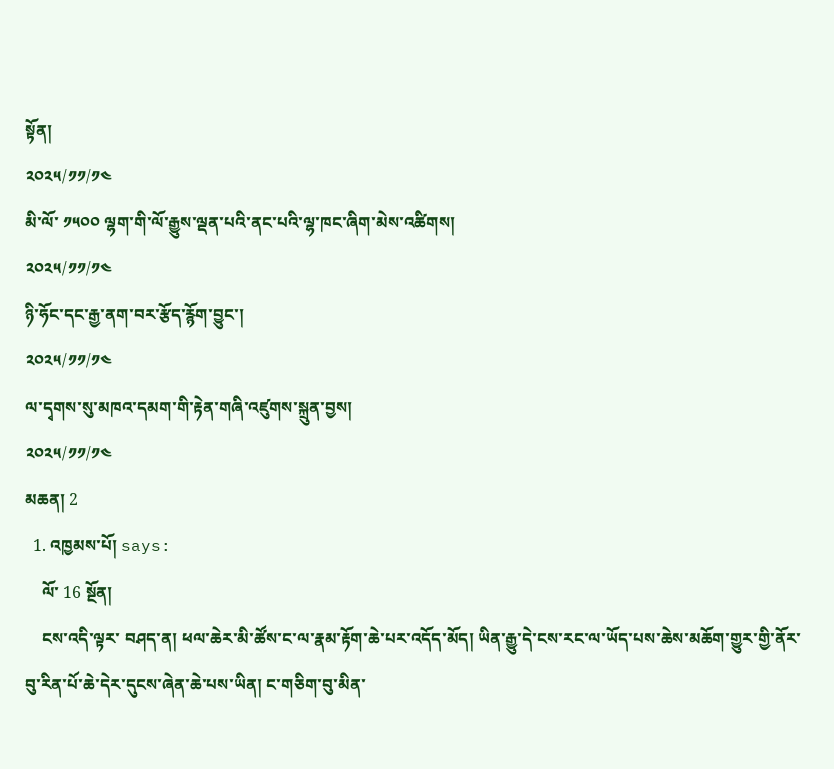སྟོན།
༢༠༢༥/༡༡/༡༤
མི་ལོ་ ༡༥༠༠ ལྷག་གི་ལོ་རྒྱུས་ལྡན་པའི་ནང་པའི་ལྷ་ཁང་ཞིག་མེས་འཚིགས།
༢༠༢༥/༡༡/༡༤
ཉི་ཧོང་དང་རྒྱ་ནག་བར་རྩོད་རྙོག་བྱུང་།
༢༠༢༥/༡༡/༡༤
ལ་དྭགས་སུ་མཁའ་དམག་གི་རྟེན་གཞི་འཛུགས་སྐྲུན་བྱས།
༢༠༢༥/༡༡/༡༤
མཆན། 2
  1. འཁྱམས་པོ། says:
    ལོ་ 16 སྔོན།
    ངས་འདི་ལྟར་ བཤད་ན། ཕལ་ཆེར་མི་ཚོས་ང་ལ་རྣམ་རྟོག་ཆེ་པར་འདོད་མོད། ཡིན་རྒྱུ་དེ་ངས་རང་ལ་ཡོད་པས་ཆེས་མཆོག་གྱུར་གྱི་ནོར་བུ་རིན་པོ་ཆེ་དེར་དུངས་ཞེན་ཆེ་པས་ཡིན། ང་གཅིག་བུ་མིན་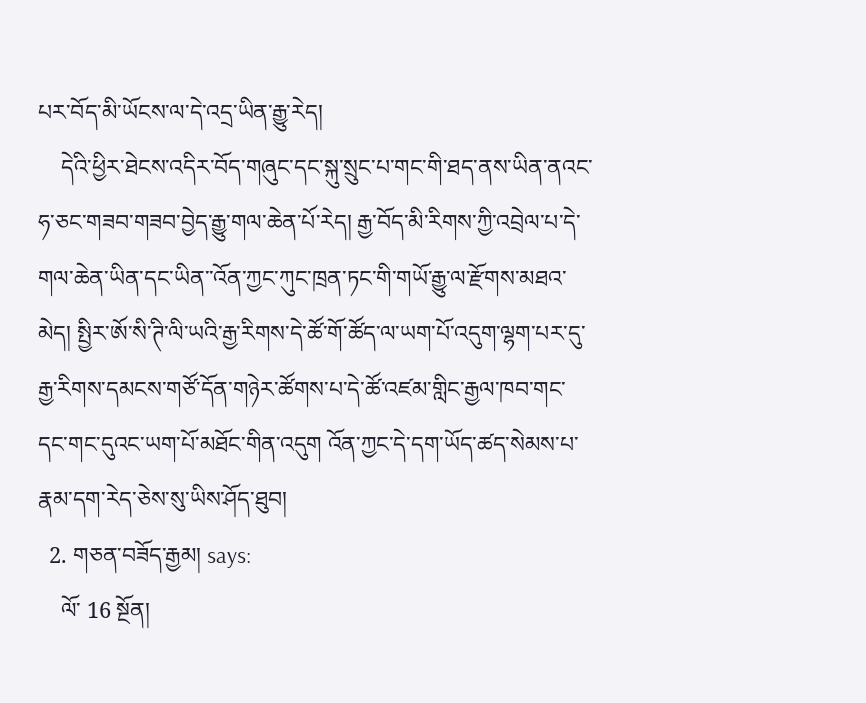པར་བོད་མི་ཡོངས་ལ་དེ་འདྲ་ཡིན་རྒྱུ་རེད།
    དེའི་ཕྱིར་ཐེངས་འདིར་བོད་གཞུང་དང་སྐུ་སྲུང་པ་གང་གི་ཐད་ནས་ཡིན་ནའང་ཧ་ཅང་གཟབ་གཟབ་བྱེད་རྒྱུ་གལ་ཆེན་པོ་རེད། རྒྱ་བོད་མི་རིགས་ཀྱི་འབྲེལ་པ་དེ་གལ་ཆེན་ཡིན་དང་ཡིན་་འོན་ཀྱང་ཀུང་ཁྲན་ཏང་གི་གཡོ་རྒྱུ་ལ་རྫོགས་མཐའ་མེད། སྤྱིར་ཨོ་སི་ཊི་ལི་ཡའི་རྒྱ་རིགས་དེ་ཚོ་གོ་ཚོད་ལ་ཡག་པོ་འདུག་ལྷག་པར་དུ་རྒྱ་རིགས་དམངས་གཙོ་དོན་གཉེར་ཚོགས་པ་དེ་ཚོ་འཛམ་གླིང་རྒྱལ་ཁབ་གང་དང་གང་དུའང་ཡག་པོ་མཐོང་གིན་འདུག འོན་ཀྱང་དེ་དག་ཡོད་ཚད་སེམས་པ་རྣམ་དག་རེད་ཅེས་སུ་ཡིས་ཤོད་ཐུབ།
  2. གཅན་བཟོད་རྒྱམ། says:
    ལོ་ 16 སྔོན།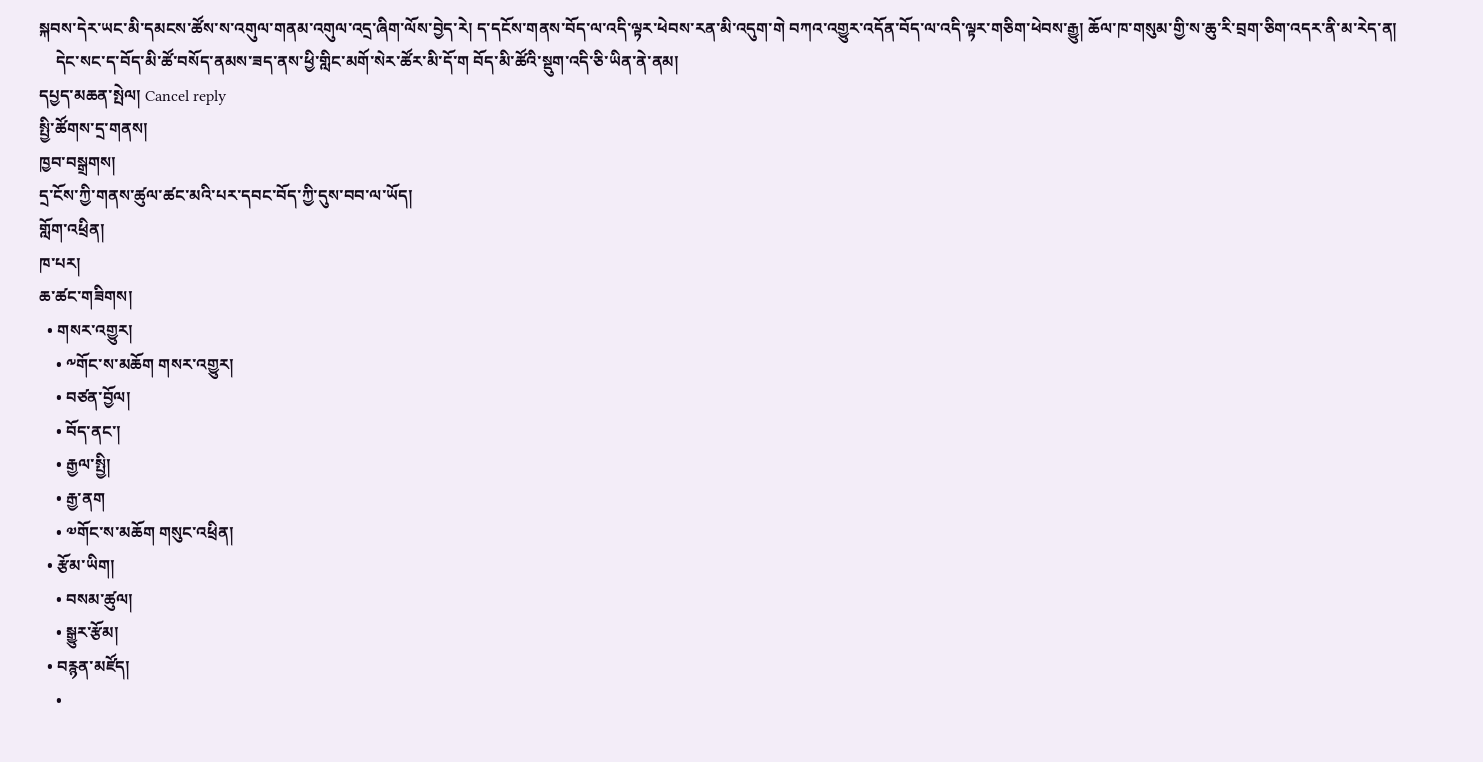སྐབས་དེར་ཡང་མི་དམངས་ཚོས་ས་འགུལ་གནམ་འགུལ་འདྲ་ཞིག་ལོས་བྱེད་རེ། ད་དངོས་གནས་བོད་ལ་འདི་ལྟར་ཕེབས་རན་མི་འདུག་གེ བཀའ་འགྱུར་འདོན་བོད་ལ་འདི་ལྟར་གཅིག་ཕེབས་རྒྱུ། ཆོལ་ཁ་གསུམ་གྱི་ས་ཆུ་རི་བྲག་ཅིག་འདར་ནི་མ་རེད་ན།
    དེང་སང་ད་བོད་མི་ཚོ་བསོད་ནམས་ཟད་ནས་ཕྱི་གླིང་མགོ་སེར་ཚོར་མི་དོ་ག བོད་མི་ཚོའི་སྡུག་འདི་ཅི་ཡིན་ནེ་ནམ།
དཔྱད་མཆན་སྤེལ། Cancel reply
སྤྱི་ཚོགས་དྲ་གནས།
ཁྱབ་བསྒྲགས།
དྲ་ངོས་ཀྱི་གནས་ཚུལ་ཚང་མའི་པར་དབང་བོད་ཀྱི་དུས་བབ་ལ་ཡོད།
གློག་འཕྲིན།
ཁ་པར།
ཆ་ཚང་གཟིགས།
  • གསར་འགྱུར།
    • ༸གོང་ས་མཆོག གསར་འགྱུར།
    • བཙན་བྱོལ།
    • བོད་ནང་།
    • རྒྱལ་སྤྱི།
    • རྒྱ་ནག
    • ༧གོང་ས་མཆོག གསུང་འཕྲིན།
  • རྩོམ་ཡིག།
    • བསམ་ཚུལ།
    • སྒྱུར་རྩོམ།
  • བརྙན་མཛོད།
    •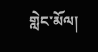གླེང་མོལ།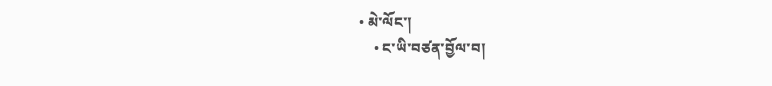• མེ་ལོང་།
    • ང་ཡི་བཙན་བྱོལ་བ།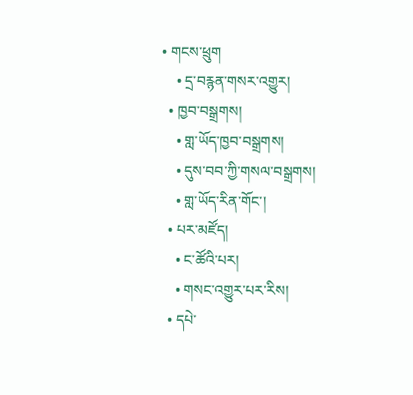• གངས་ཕྲུག
    • དྲ་བརྙན་གསར་འགྱུར།
  • ཁྱབ་བསྒྲགས།
    • གླ་ཡོད་ཁྱབ་བསྒྲགས།
    • དུས་བབ་ཀྱི་གསལ་བསྒྲགས།
    • གླ་ཡོད་རིན་གོང་།
  • པར་མཛོད།
    • ང་ཚོའི་པར།
    • གསང་འགྱུར་པར་རིས།
  • དཔེ་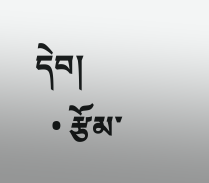དེབ།
  • རྩོམ་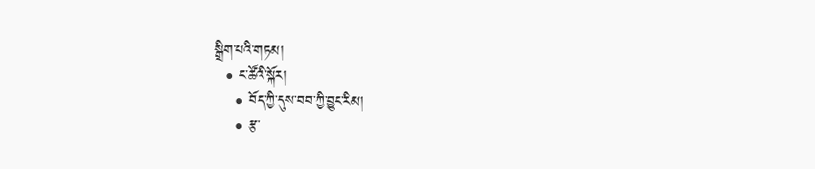སྒྲིག་པའི་གཏམ།
  • ང་ཚོའི་སྐོར།
    • བོད་ཀྱི་དུས་བབ་ཀྱི་བྱུང་རིམ།
    • རྩ་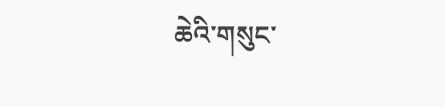ཆེའི་གསུང་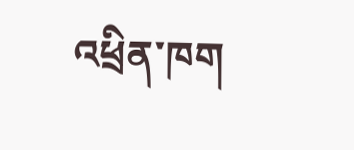འཕྲིན་ཁག